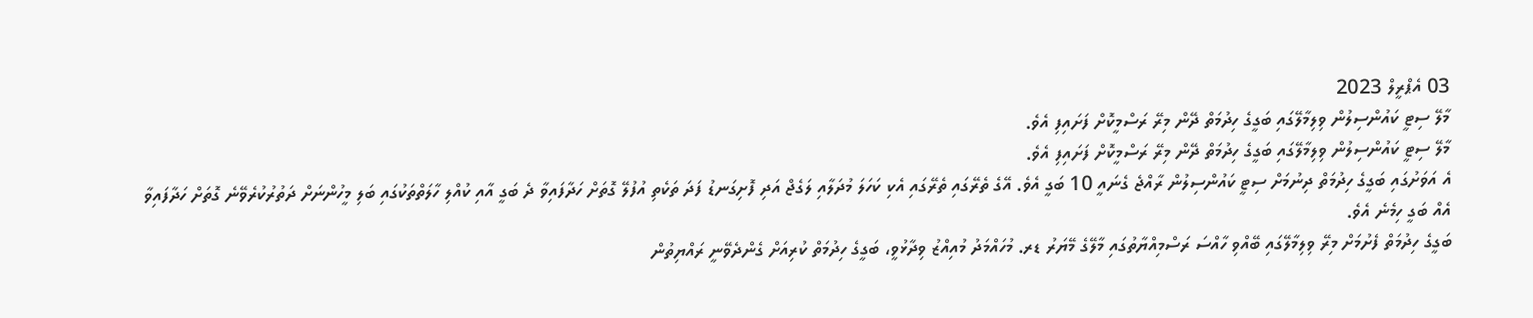03 އެޕްރީލް 2023
މާލޭ ސިޓީ ކައުންސިލުން ވިލިމާލޭގައި ބަގީގެ ހިދުމަތް ދޭން މިރޭ ރަސްމީކޮށް ފަށައިފި އެވެ.
މާލޭ ސިޓީ ކައުންސިލުން ވިލިމާލޭގައި ބަގީގެ ހިދުމަތް ދޭން މިރޭ ރަސްމީކޮށް ފަށައިފި އެވެ.
އެ އަވަށުގައި ބަގީގެ ހިދުމަތް ދިނުމަށް ސިޓީ ކައުންސިލުން ރާއްޖެ ގެނައީ 10 ބަގީ އެވެ. އޭގެ ތެރޭގައި ތެރޭގައި އެކި ކަހަލަ މުދަލާއި ލަގެޖް އަދި ފޮށިގަނޑު ފަދަ ތަކެތި އުފުލޭ ގޮތަށް ހަދާފައިވާ ދެ ބަގީ އާއި ކުއްލި ހާލަތްތަކުގައި ބަލި މީހުންނަށް ދަތުރުކުރެވޭނެ ގޮތަށް ހަދާފައިވާ އެއް ބަގީ ހިމެނެ އެވެ.
ބަގީގެ ހިދުމަތް ފެށުމަށް މިރޭ ވިލިމާލޭގައި ބޭއްވި ހާއްސަ ރަސްމިއްޔާތުގައި މާލޭގެ މޭޔަރު ޑރ. މުހައްމަދު މުއިއްޒު ވިދާޅުވީ، ބަގީގެ ހިދުމަތް ކުރިއަށް ގެންދެވޭނީ ރައްޔިތުން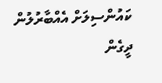ކައުންސިލަށް އެއްބާރުލުން ދީގެން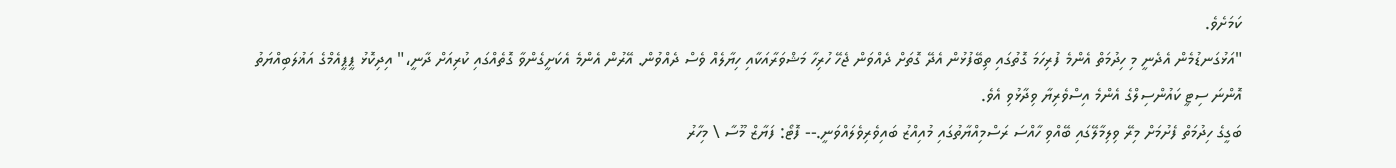ކަމަށެވެ.
"އަޅުގަނޑުމެން އެދެނީ މި ހިދުމަތް އެންމެ ފުރިހަމަ ގޮތުގައި ތިބޭފުޅުން އެދޭ ގޮތަށް ދެއްވަން ޖެހޭ ހުރިހާ މަޝްވަރާއަކާއި ހިޔާލެއް ވެސް ދެއްވުން. އޭރުން އެންމެ އެކަށީގެންވާ ގޮތެއްގައި ކުރިއަށް ދާނީ،" އިދިކޮޅު ޕީޕީއެމްގެ އަޣުލަބިއްޔަތު އޮންނަ ސިޓީ ކައުންސިލްގެ އެންމެ އިސްވެރިޔާ ވިދާޅުވި އެވެ.
ބަގީގެ ހިދުމަތް ފެށުމަށް މިރޭ ވިލިމާލޭގައި ބޭއްވި ހާއްސަ ރަސްމިއްޔާތުގައި މުއިއްޒު ބައިވެރިވެލައްވަނީ.-- ފޮޓޯ: ފަޔާޒް މޫސާ \ މިހާރު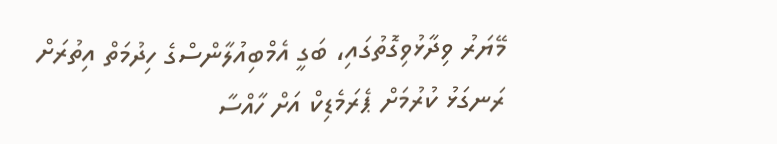މޭޔަރު ވިދާޅުވިގޮތުގައި، ބަގީ އެމްބިއުލާންސްގެ ހިދުމަތް އިތުރަށް ރަނގަޅު ކުރުމަށް ޕެރަމެޑިކް އަށް ހާއްސާ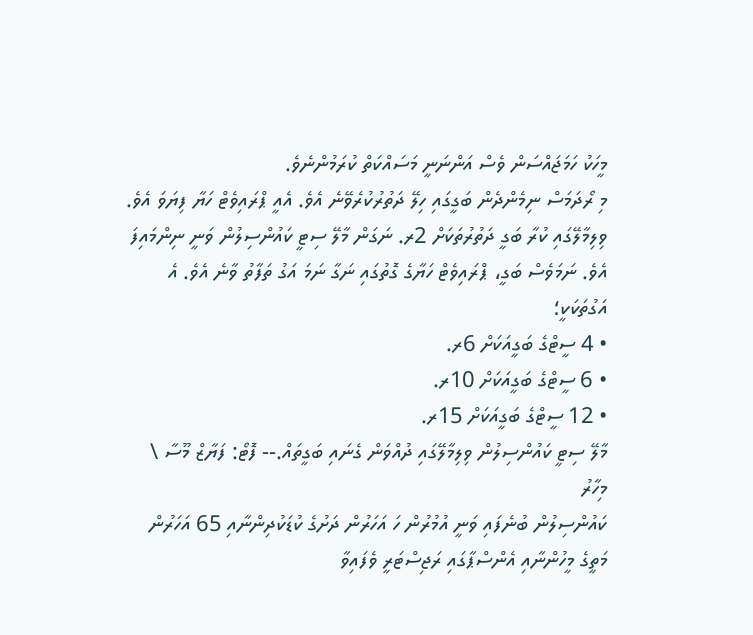މީހަކު ހަމަޖައްސަން ވެސް އަންނަނީ މަސައްކަތް ކުރަމުންނެވެ.
މި ރޯދަމަސް ނިމެންދެން ބަގީގައި ހިލޭ ދަތުރުކުރެވޭނެ އެވެ. އެއީ ޕްރައިވެޓް ހަޔާ ފިޔަވަ އެވެ. ވިލިމާލޭގައި ކުރާ ބަގީ ދަތުރުތަކަށް 2ރ. ނަގަން މާލޭ ސިޓީ ކައުންސިލުން ވަނީ ނިންމައިފަ އެވެ. ނަމަވެސް ބަގީ، ޕްރައިވެޓް ހަޔާގެ ގޮތުގައި ނަގާ ނަމަ އަގު ތަފާތު ވާނެ އެވެ. އެ އަގުތަކަކީ؛
• 4 ސީޓްގެ ބަގީއަކަށް 6ރ.
• 6 ސީޓްގެ ބަގީއަކަށް 10ރ.
• 12 ސީޓްގެ ބަގީއަކަށް 15ރ.
މާލޭ ސިޓީ ކައުންސިލުން ވިލިމާލޭގައި ދުއްވަން ގެނައި ބަގީތައް.-- ފޮޓޯ: ފަޔާޒް މޫސާ \ މިހާރު
ކައުންސިލުން ބުނެފައި ވަނީ އުމުރުން ހަ އަހަރުން ދަށުގެ ކުޑަކުދިންނާއި 65 އަހަރުން މަތީގެ މީހުންނާއި އެންސްޕާގައި ރަޖިސްޓަރީ ވެފައިވާ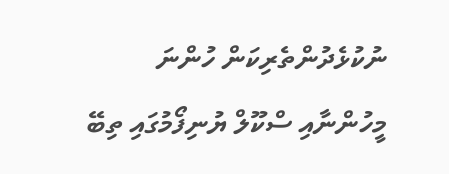ނުކުޅެދުންތެރިކަން ހުންނަ މީހުންނާއި ސްކޫލް ޔުނިފޯމުގައި ތިބޭ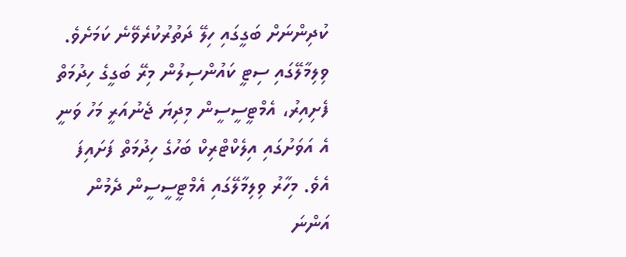ކުދިންނަށް ބަގީގައި ހިލޭ ދަތުރުކުރެވޭނެ ކަމަށެވެ.
ވިލިމާލޭގައި ސިޓީ ކައުންސިލުން މިރޭ ބަގީގެ ހިދުމަތް ފެށިއިރު، އެމްޓީސީސީން މިދިޔަ ޖެނުއަރީ މަހު ވަނީ އެ އަވަށުގައި އިލެކްޓްރިކް ބަހުގެ ހިދުމަތް ފަށައިފަ އެވެ. މިހާރު ވިލިމާލޭގައި އެމްޓީސީސީން ދެމުން އަންނަ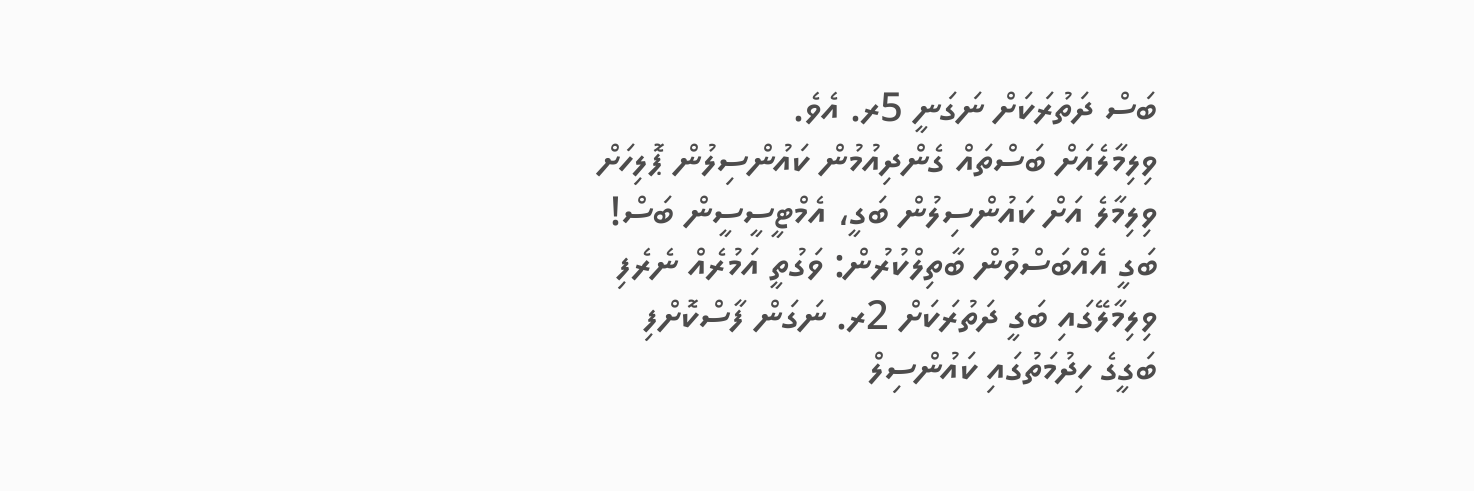ބަސް ދަތުރަކަށް ނަގަނީ 5ރ. އެވެ.
ވިލިމާލެއަށް ބަސްތައް ގެންދިއުމުން ކައުންސިލުން ޕޮލިހަށް
ވިލިމާލެ އަށް ކައުންސިލުން ބަގީ، އެމްޓީސީސީން ބަސް!
ބަގީ އެއްބަސްވުން ބާތިލްކުރުން: ވަގުތީ އަމުރެއް ނެރެފި
ވިލިމާލޭގައި ބަގީ ދަތުރަކަށް 2ރ. ނަގަން ފާސްކޮށްފި
ބަގީގެ ހިދުމަތުގައި ކައުންސިލް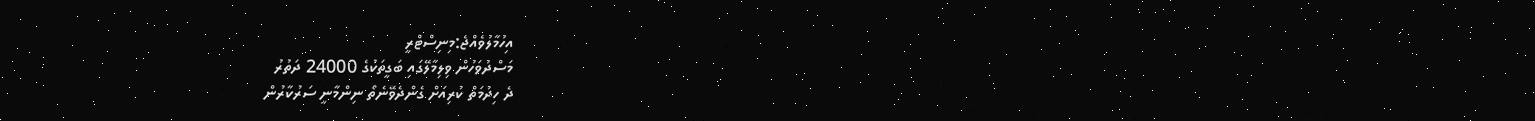އިހުމާލުވެއްޖެ:މިނިސްޓްރީ
މަސްދުވަހުން ވިލިމާލޭގައި ބަގީތަކުގެ 24000 ދަތުރު
ދެ ހިދުމަތް ކުރިއަށް ގެންދެވޭނެތޯ ނިންމާނީ ސަރުކާރުން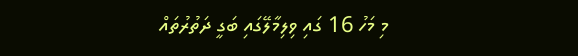މި މަހު 16 ގައި ވިލިމާލޭގައި ބަގީ ދަތުރުތައް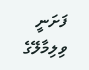ފަށަނީ
ވިލިމާލޭގެ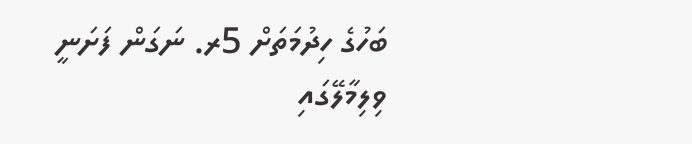ބަހުގެ ހިދުމަތަށް 5ރ. ނަގަން ފަށަނީ
ވިލިމާލޭގައި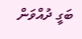ބަގީ ދުއްވަން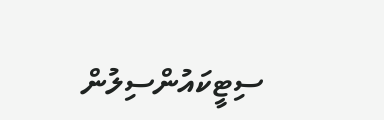ސިޓީކައުންސިލުން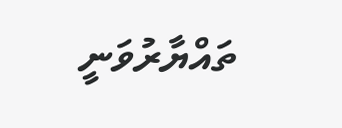ތައްޔާރުވަނީ